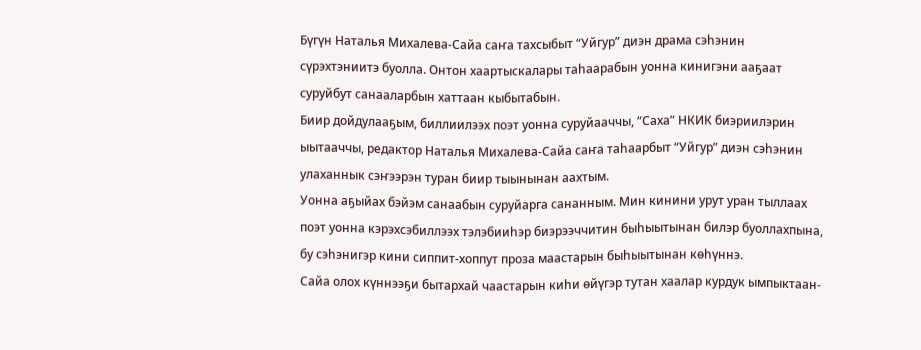Бүгүн Наталья Михалева-Сайа саҥа тахсыбыт “Уйгур” диэн драма сэһэнин сүрэхтэниитэ буолла. Онтон хаартыскалары таһаарабын уонна кинигэни ааҕаат суруйбут санааларбын хаттаан кыбытабын.
Биир дойдулааҕым, биллиилээх поэт уонна суруйааччы, “Саха” НКИК биэриилэрин ыытааччы, редактор Наталья Михалева-Сайа саҥа таһаарбыт “Уйгур” диэн сэһэнин улаханнык сэҥээрэн туран биир тыынынан аахтым.
Уонна аҕыйах бэйэм санаабын суруйарга сананным. Мин кинини урут уран тыллаах поэт уонна кэрэхсэбиллээх тэлэбииһэр биэрээччитин быһыытынан билэр буоллахпына, бу сэһэнигэр кини сиппит-хоппут проза маастарын быһыытынан көһүннэ.
Сайа олох күннээҕи бытархай чаастарын киһи өйүгэр тутан хаалар курдук ымпыктаан-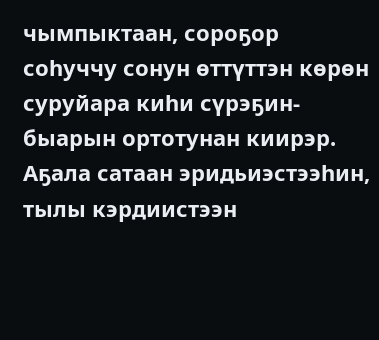чымпыктаан, сороҕор соһуччу сонун өттүттэн көрөн суруйара киһи сүрэҕин-быарын ортотунан киирэр. Аҕала сатаан эридьиэстээһин, тылы кэрдиистээн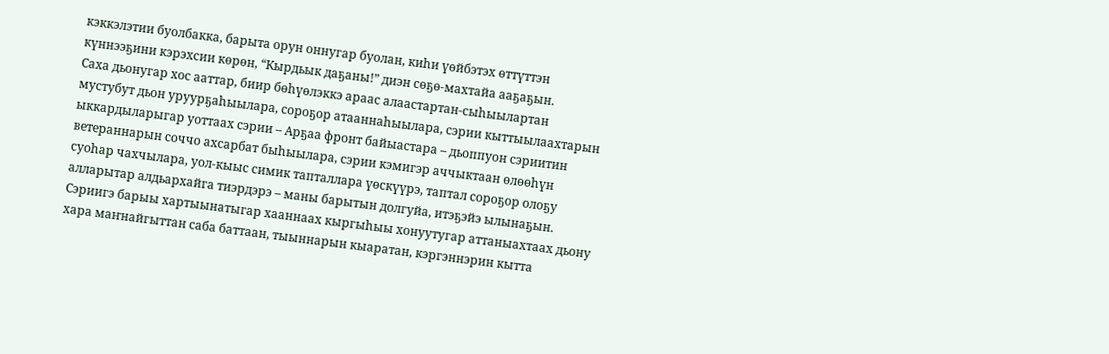кэккэлэтии буолбакка, барыта орун оннугар буолан, киһи үөйбэтэх өттүттэн күннээҕини кэрэхсии көрөн, “Кырдьык даҕаны!” диэн сөҕө-махтайа ааҕаҕын.
Саха дьонугар хос ааттар, биир бөһүөлэккэ араас алаастартан-сыһыылартан мустубут дьон уруурҕаһыылара, сороҕор атааннаһыылара, сэрии кыттыылаахтарын ыккардыларыгар уоттаах сэрии – Арҕаа фронт байыастара – дьоппуон сэриитин ветераннарын соччо ахсарбат быһыылара, сэрии кэмигэр аччыктаан өлөөһүн суоһар чахчылара, уол-кыыс симик тапталлара үөскүүрэ, таптал сороҕор олоҕу алларытар алдьархайга тиэрдэрэ – маны барытын долгуйа, итэҕэйэ ылынаҕын.
Сэриигэ барыы хартыынатыгар хааннаах кыргыһыы хонуутугар аттаныахтаах дьону хара маҥнайгыттан саба баттаан, тыыннарын кыаратан, кэргэннэрин кытта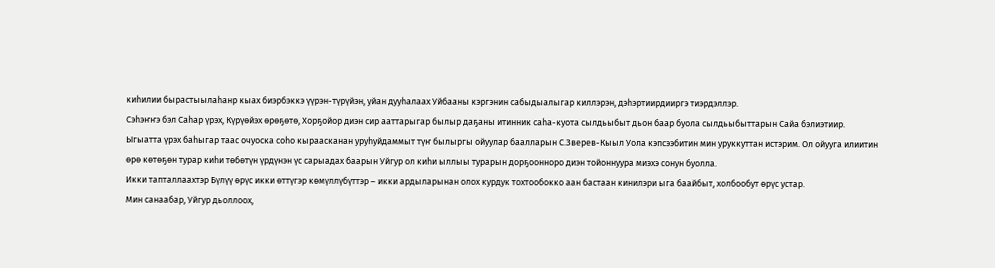киһилии бырастыылаһанр кыах биэрбэккэ үүрэн-түрүйэн, уйан дууһалаах Уйбааны кэргэнин сабыдыалыгар киллэрэн, дэһэртиирдииргэ тиэрдэллэр.
Сэһэҥҥэ бэл Саһар үрэх, Күрүөйэх өрөҕөтө, Хорҕойор диэн сир ааттарыгар былыр даҕаны итинник саһа-куота сылдьыбыт дьон баар буола сылдьыбыттарын Сайа бэлиэтиир.
Ыгыатта үрэх баһыгар таас очуоска соһо кыраасканан уруһуйдаммыт түҥ былыргы ойуулар баалларын С.Зверев-Кыыл Уола кэпсээбитин мин уруккуттан истэрим. Ол ойууга илиитин өрө көтөҕөн турар киһи төбөтүн үрдүнэн үс сарыадах баарын Уйгур ол киһи ыллыы турарын дорҕоонноро диэн тойоннуура миэхэ сонун буолла.
Икки тапталлаахтэр Бүлүү өрүс икки өттүгэр көмүллүбүттэр – икки ардыларынан олох курдук тохтообокко аан бастаан кинилэри ыга баайбыт, холбообут өрүс устар.
Мин санаабар, Уйгур дьоллоох,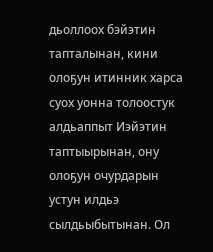дьоллоох бэйэтин тапталынан, кини олоҕун итинник харса суох уонна толоостук алдьаппыт Иэйэтин таптыырынан, ону олоҕун очурдарын устун илдьэ сылдьыбытынан. Ол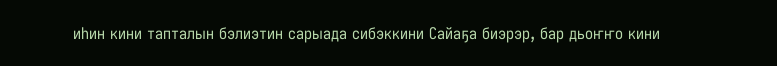иһин кини тапталын бэлиэтин сарыада сибэккини Сайаҕа биэрэр, бар дьоҥҥо кини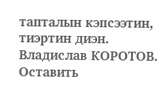тапталын кэпсээтин, тиэртин диэн.
Владислав КОРОТОВ.
Оставить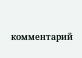комментарий